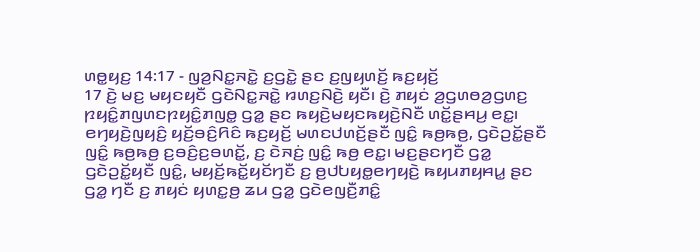ꤛꤥ꤭ꤟꤢ꤬ 14:17 - ꤜꤤ꤬ꤡꤢ꤭ꤏꤢꤧ꤭ ꤢ꤬ꤞꤢꤧ꤭ ꤔꤢ ꤢ꤬ꤜꤟꤛꤢꤩ꤬ ꤒꤢ꤬ꤟꤢꤩ꤬
17 ꤢꤧ꤬ ꤗꤢ꤬ ꤗꤟꤢꤟꤢꤪ ꤞꤢꤧꤡꤢ꤭ꤏꤢꤧ꤭ ꤙꤛꤢ꤬ꤡꤢꤧ꤬ ꤟꤢꤪ꤯ ꤢꤧ꤬ ꤊꤟꤢꤦ ꤤ꤬ꤞꤛꤥꤤ꤬ꤞꤛꤢ꤬ ꤐꤟꤢꤨ꤭ꤊꤜꤛꤢꤐꤟꤢꤨ꤭ꤊꤜꤥ꤭ ꤞꤤ꤭ ꤔꤢ ꤒꤟꤢꤧ꤬ꤗꤟꤢꤒꤟꤢꤧ꤬ꤡꤢꤪ ꤛꤢꤩ꤭ꤔꤌꤣ꤬ ꤕꤢ꤭꤯ ꤕꤚꤟꤢꤧ꤬ꤜꤟꤢꤨ꤬ ꤟꤢꤩ꤬ꤋꤢꤨ꤬ꤖꤢꤨ ꤒꤢ꤬ꤟꤢꤩ꤬ ꤗꤛꤢꤓꤛꤢꤩ꤬ꤔꤢꤪ ꤜꤢꤨ꤭ ꤒꤥ꤬ꤒꤥ꤬, ꤞꤢꤧꤑꤢꤩ꤭ꤔꤢꤪ ꤜꤢꤨ꤭ ꤒꤥ꤬ꤒꤥ꤬ ꤢ꤬ꤋꤢꤨ꤬ꤢ꤬ꤋꤛꤢꤩ꤭, ꤢ꤬ ꤢꤧꤏꤢꤦ꤬ ꤜꤢꤨ꤭ ꤒꤥ꤬ ꤕꤢ꤭꤯ ꤗꤢ꤬ꤔꤢꤚꤢꤪ ꤞꤤ꤭ ꤞꤢꤧꤑꤢꤩ꤭ꤟꤢꤪ ꤜꤢꤨ꤭, ꤗꤟꤢꤩ꤬ꤒꤢꤩ꤭ꤟꤢꤩꤚꤢꤪ ꤢ꤬ ꤥ꤬ꤓꤝꤟꤥ꤭ꤕꤚꤟꤢꤧ꤬ ꤒꤟꤣꤊꤟꤌꤣ꤭ ꤔꤢ ꤞꤤ꤭ ꤚꤢꤪ ꤢ꤬ ꤊꤟꤢꤦ ꤟꤛꤢ꤭ꤥ꤬ ꤘꤣ ꤞꤤ꤭ ꤞꤢꤧꤕꤜꤢꤪ꤬ꤊꤢꤨ꤭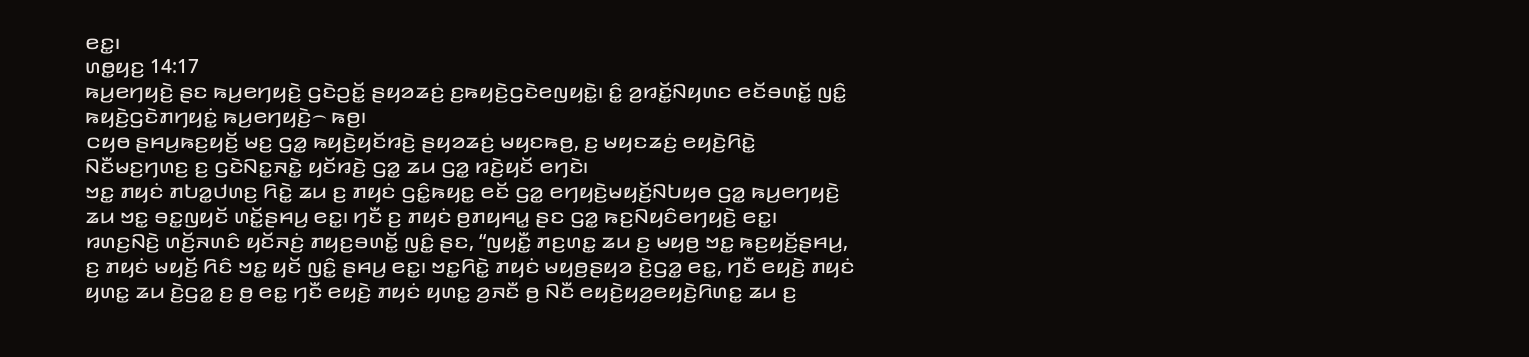ꤕꤢ꤭꤯
ꤛꤥ꤭ꤟꤢ꤬ 14:17
ꤒꤣ꤬ꤕꤚꤟꤢꤧ꤬ ꤔꤢ ꤒꤣ꤬ꤕꤚꤟꤢꤧ꤬ ꤞꤢꤧꤑꤢꤩ꤭ ꤔꤟꤤꤘꤢꤦ꤬ ꤢ꤬ꤒꤟꤢꤧ꤬ꤞꤢꤧꤕꤜꤟꤢꤧ꤭꤯ ꤢꤨ꤭ ꤤ꤬ꤙꤢꤩ꤭ꤡꤟꤛꤢ ꤕꤢꤩꤋꤛꤢꤩ꤭ ꤜꤢꤨ꤭ ꤒꤟꤢꤧ꤬ꤞꤢꤧꤊꤚꤟꤢꤦ꤭ ꤒꤣ꤬ꤕꤚꤟꤢꤧ꤬꤮ ꤒꤥ꤬꤯
ꤍꤟꤥ ꤔꤌꤣ꤬ꤒꤢ꤬ꤟꤢꤩ꤬ ꤗꤢ꤬ ꤞꤤ꤭ ꤒꤟꤢꤧ꤬ꤟꤢꤩꤙꤢꤧ꤬ ꤔꤟꤤꤘꤢꤦ꤬ ꤗꤟꤢꤒꤥ꤬, ꤢ꤬ ꤗꤟꤢꤘꤢꤦ꤬ ꤕꤟꤢꤧ꤬ꤖꤢꤧ꤭ ꤡꤢꤪꤗꤢ꤬ꤚꤛꤢ꤬ ꤢ꤬ ꤞꤢꤧꤡꤢ꤭ꤏꤢꤧ꤭ ꤟꤢꤩꤙꤢꤧ꤬ ꤞꤤ꤭ ꤘꤣ ꤞꤤ꤭ ꤙꤢꤧ꤬ꤟꤢꤩ ꤕꤚꤢꤧ꤯
ꤠꤢ꤭ ꤊꤟꤢꤦ ꤊꤝꤤ꤭ꤓꤛꤢ꤬ ꤖꤢꤧ꤭ ꤘꤣ ꤢ꤬ ꤊꤟꤢꤦ ꤞꤢꤨ꤭ꤒꤟꤢ꤭ ꤕꤢꤩ ꤞꤤ꤭ ꤕꤚꤟꤢꤧ꤬ꤗꤟꤢꤩ꤬ꤡꤝꤟꤥ ꤞꤤ꤭ ꤒꤣ꤬ꤕꤚꤟꤢꤧ꤬ ꤘꤣ ꤠꤢ꤭ ꤋꤢ꤭ꤜꤟꤢꤩ ꤛꤢꤩ꤭ꤔꤌꤣ꤬ ꤕꤢ꤭꤯ ꤚꤢꤪ ꤢ꤬ ꤊꤟꤢꤦ ꤥ꤬ꤊꤟꤌꤣ꤭ ꤔꤢ ꤞꤤ꤭ ꤒꤢ꤬ꤡꤟꤢꤨꤕꤚꤟꤢꤧ꤬ ꤕꤢ꤭꤯
ꤙꤛꤢ꤬ꤡꤢꤧ꤬ ꤛꤢꤩ꤬ꤏꤛꤢꤨ ꤟꤢꤩꤏꤢꤦ꤬ ꤊꤟꤢ꤬ꤋꤛꤢꤩ꤭ ꤜꤢꤨ꤭ ꤔꤢ, “ꤜꤟꤢꤪ꤭ ꤊꤢ꤬ꤛꤢ꤭ ꤘꤣ ꤢ꤬ ꤗꤟꤥ꤬ ꤠꤢ꤭ ꤒꤢ꤬ꤟꤢꤩ꤬ꤔꤌꤣ꤬, ꤢ꤬ ꤊꤟꤢꤦ ꤗꤟꤢꤩ꤬ ꤖꤢꤨ ꤠꤢ꤭ ꤟꤢꤩ ꤜꤢꤨ꤭ ꤔꤌꤣ꤬ ꤕꤢ꤭꤯ ꤠꤢ꤭ꤖꤢꤧ꤭ ꤊꤟꤢꤦ ꤗꤟꤥ꤬ꤔꤟꤤ ꤢꤧ꤬ꤞꤤ꤭ ꤕꤢ꤭, ꤚꤢꤪ ꤕꤟꤢꤧ꤬ ꤊꤟꤢꤦ ꤟꤛꤢ꤭ ꤘꤣ ꤢꤧ꤬ꤞꤤ꤭ ꤢ꤬ ꤥ꤬ ꤕꤢ꤭ ꤚꤢꤪ ꤕꤟꤢꤧ꤬ ꤊꤟꤢꤦ ꤟꤛꤢ꤭ ꤤ꤬ꤏꤢꤪ ꤥ꤬ ꤡꤢꤪ ꤕꤟꤢꤧ꤬ꤟꤤ꤬ꤕꤟꤢꤧ꤬ꤖꤛꤢ꤭ ꤘꤣ ꤢ꤬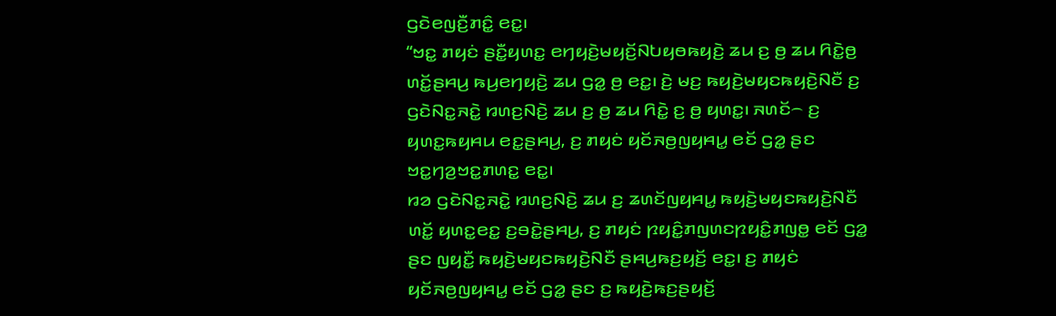ꤞꤢꤧꤕꤜꤢꤪ꤬ꤊꤢꤨ꤭ ꤕꤢ꤭꤯
“ꤠꤢ꤭ ꤊꤟꤢꤦ ꤔꤢꤪ꤭ꤟꤛꤢ꤭ ꤕꤚꤟꤢꤧ꤬ꤗꤟꤢꤩ꤬ꤡꤝꤟꤥꤒꤟꤢꤧ꤬ ꤘꤣ ꤢ꤬ ꤥ꤬ ꤘꤣ ꤖꤢꤧ꤭ꤥ꤬ ꤛꤢꤩ꤭ꤔꤌꤣ꤬ ꤒꤣ꤬ꤕꤚꤟꤢꤧ꤬ ꤘꤣ ꤞꤤ꤭ ꤥ꤬ ꤕꤢ꤭꤯ ꤢꤧ꤬ ꤗꤢ꤬ ꤒꤟꤢꤧ꤬ꤗꤟꤢꤒꤟꤢꤧ꤬ꤡꤢꤪ ꤢ꤬ ꤞꤢꤧꤡꤢ꤭ꤏꤢꤧ꤭ ꤙꤛꤢ꤬ꤡꤢꤧ꤬ ꤘꤣ ꤢ꤬ ꤥ꤬ ꤘꤣ ꤖꤢꤧ꤭ ꤢ꤬ ꤥ꤬ ꤟꤛꤢ꤭꤯ ꤏꤛꤢꤩ꤮ ꤢ꤬ ꤟꤛꤢ꤭ꤒꤟꤌꤣ ꤕꤢ꤭ꤔꤌꤣ꤬, ꤢ꤬ ꤊꤟꤢꤦ ꤟꤢꤩꤏꤥ꤬ꤜꤟꤌꤣ꤭ ꤕꤢꤩ ꤞꤤ꤭ ꤔꤢ ꤠꤢ꤭ꤚꤤ꤬ꤠꤢ꤭ꤊꤛꤢ꤭ ꤕꤢ꤭꤯
ꤙꤤ ꤞꤢꤧꤡꤢ꤭ꤏꤢꤧ꤭ ꤙꤛꤢ꤬ꤡꤢꤧ꤬ ꤘꤣ ꤢ꤬ ꤘꤛꤢꤩꤜꤟꤌꤣ꤭ ꤒꤟꤢꤧ꤬ꤗꤟꤢꤒꤟꤢꤧ꤬ꤡꤢꤪ ꤛꤢꤩ꤭ ꤟꤛꤢ꤭ꤕꤢ꤭ ꤢ꤬ꤋꤢꤧ꤭ꤔꤌꤣ꤬, ꤢ꤬ ꤊꤟꤢꤦ ꤐꤟꤢꤨ꤭ꤊꤜꤛꤢꤐꤟꤢꤨ꤭ꤊꤜꤥ꤭ ꤕꤢꤩ ꤞꤤ꤭ ꤔꤢ ꤜꤟꤢꤪ꤭ ꤒꤟꤢꤧ꤬ꤗꤟꤢꤒꤟꤢꤧ꤬ꤡꤢꤪ ꤔꤌꤣ꤬ꤒꤢ꤬ꤟꤢꤩ꤬ ꤕꤢ꤭꤯ ꤢ꤬ ꤊꤟꤢꤦ ꤟꤢꤩꤏꤥ꤬ꤜꤟꤌꤣ꤭ ꤕꤢꤩ ꤞꤤ꤭ ꤔꤢ ꤢ꤬ ꤒꤟꤢꤧ꤬ꤒꤢ꤬ꤔꤟꤢꤩ꤬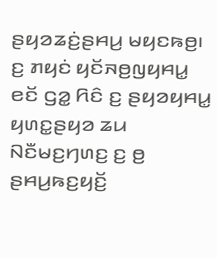ꤔꤟꤤꤘꤢꤦ꤬ꤔꤌꤣ꤬ ꤗꤟꤢꤒꤥ꤬꤯ ꤢ꤬ ꤊꤟꤢꤦ ꤟꤢꤩꤏꤥ꤬ꤜꤟꤌꤣ꤭ ꤕꤢꤩ ꤞꤤ꤭ ꤖꤢꤨ ꤢ꤬ ꤔꤟꤤꤟꤌꤣ꤭ ꤟꤛꤢ꤭ꤔꤟꤤ ꤘꤣ ꤡꤢꤪꤗꤢ꤬ꤚꤛꤢ꤬ ꤢ꤬ ꤥ꤬ ꤔꤌꤣ꤬ꤒꤢ꤬ꤟꤢꤩ꤬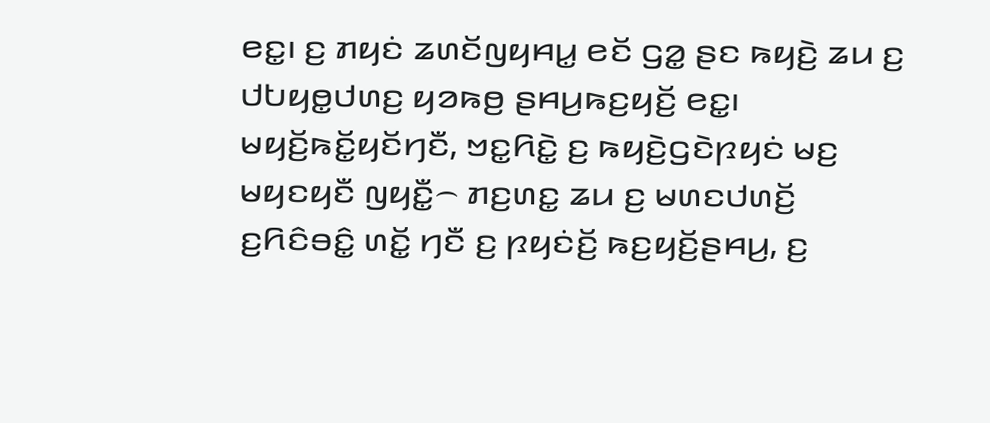ꤕꤢ꤭꤯ ꤢ꤬ ꤊꤟꤢꤦ ꤘꤛꤢꤩꤜꤟꤌꤣ꤭ ꤕꤢꤩ ꤞꤤ꤭ ꤔꤢ ꤒꤟꤢꤧ꤬ ꤘꤣ ꤢ꤬ ꤓꤝꤟꤥ꤭ꤓꤛꤢ꤬ ꤟꤤꤒꤥ꤬ ꤔꤌꤣ꤬ꤒꤢ꤬ꤟꤢꤩ꤬ ꤕꤢ꤭꤯
ꤗꤟꤢꤩ꤬ꤒꤢꤩ꤭ꤟꤢꤩꤚꤢꤪ, ꤠꤢ꤭ꤖꤢꤧ꤭ ꤢ꤬ ꤒꤟꤢꤧ꤬ꤞꤢꤧꤐꤟꤢꤦ ꤗꤢ꤬ ꤗꤟꤢꤟꤢꤪ ꤜꤟꤢꤪ꤭꤮ ꤊꤢ꤬ꤛꤢ꤭ ꤘꤣ ꤢ꤬ ꤗꤛꤢꤓꤛꤢꤩ꤬ ꤢ꤬ꤖꤢꤨꤋꤢꤨ꤭ ꤛꤢꤩ꤭ ꤚꤢꤪ ꤢ꤬ ꤐꤟꤢꤦꤢꤩ꤬ ꤒꤢ꤬ꤟꤢꤩ꤬ꤔꤌꤣ꤬, ꤢ꤬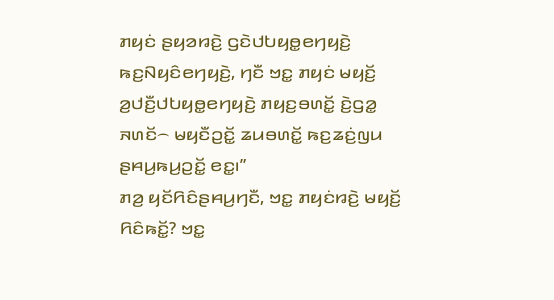ꤊꤟꤢꤦ ꤔꤟꤤꤙꤢꤧ꤬ ꤞꤢꤧꤓꤝꤟꤥ꤭ꤕꤚꤟꤢꤧ꤬ ꤒꤢ꤬ꤡꤟꤢꤨꤕꤚꤟꤢꤧ꤬, ꤚꤢꤪ ꤠꤢ꤭ ꤊꤟꤢꤦ ꤗꤟꤢꤩ꤬ ꤤ꤬ꤓꤢꤪ꤬ꤓꤝꤟꤥ꤭ꤕꤚꤟꤢꤧ꤬ ꤊꤟꤢ꤬ꤋꤛꤢꤩ꤭ ꤢꤧ꤬ꤞꤤ꤭ ꤏꤛꤢꤩ꤮ ꤗꤟꤢꤪꤑꤢꤩ꤭ ꤘꤣꤋꤛꤢꤩ꤭ ꤒꤢ꤬ꤘꤢꤦ꤬ꤜꤣ ꤔꤌꤣ꤬ꤒꤣ꤬ꤑꤢꤩ꤭ ꤕꤢ꤭꤯”
ꤊꤤ꤬ ꤟꤢꤩꤖꤢꤨꤔꤌꤣ꤬ꤚꤢꤪ, ꤠꤢ꤭ ꤊꤟꤢꤦꤙꤢꤧ꤬ ꤗꤟꤢꤩ꤬ ꤖꤢꤨꤒꤢꤩ꤭? ꤠꤢ꤭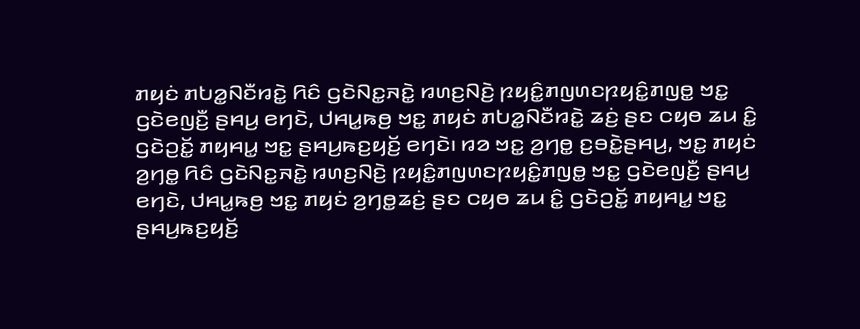ꤊꤟꤢꤦ ꤊꤝꤤ꤭ꤡꤢꤪꤙꤢꤧ꤭ ꤖꤢꤨ ꤞꤢꤧꤡꤢ꤭ꤏꤢꤧ꤭ ꤙꤛꤢ꤬ꤡꤢꤧ꤬ ꤐꤟꤢꤨ꤭ꤊꤜꤛꤢꤐꤟꤢꤨ꤭ꤊꤜꤥ꤭ ꤠꤢ꤭ ꤞꤢꤧꤕꤜꤢꤪ꤬ ꤔꤌꤣ꤬ ꤕꤚꤢꤧ, ꤓꤌꤣ꤭ꤒꤥ꤬ ꤠꤢ꤭ ꤊꤟꤢꤦ ꤊꤝꤤ꤭ꤡꤢꤪꤙꤢꤧ꤭ ꤘꤢꤦ꤬ ꤔꤢ ꤍꤟꤥ ꤘꤣ ꤢꤨ꤭ ꤞꤢꤧꤑꤢꤩ꤭ ꤊꤟꤌꤣ꤭ ꤠꤢ꤭ ꤔꤌꤣ꤬ꤒꤢ꤬ꤟꤢꤩ꤬ ꤕꤚꤢꤧ꤯ ꤙꤤ ꤠꤢ꤭ ꤤ꤬ꤚꤥ꤭ ꤢ꤬ꤋꤢꤧ꤭ꤔꤌꤣ꤬, ꤠꤢ꤭ ꤊꤟꤢꤦ ꤤ꤬ꤚꤥ꤭ ꤖꤢꤨ ꤞꤢꤧꤡꤢ꤭ꤏꤢꤧ꤭ ꤙꤛꤢ꤬ꤡꤢꤧ꤬ ꤐꤟꤢꤨ꤭ꤊꤜꤛꤢꤐꤟꤢꤨ꤭ꤊꤜꤥ꤭ ꤠꤢ꤭ ꤞꤢꤧꤕꤜꤢꤪ꤬ ꤔꤌꤣ꤬ ꤕꤚꤢꤧ, ꤓꤌꤣ꤭ꤒꤥ꤬ ꤠꤢ꤭ ꤊꤟꤢꤦ ꤤ꤬ꤚꤥ꤭ꤘꤢꤦ꤬ ꤔꤢ ꤍꤟꤥ ꤘꤣ ꤢꤨ꤭ ꤞꤢꤧꤑꤢꤩ꤭ ꤊꤟꤌꤣ꤭ ꤠꤢ꤭ ꤔꤌꤣ꤬ꤒꤢ꤬ꤟꤢꤩ꤬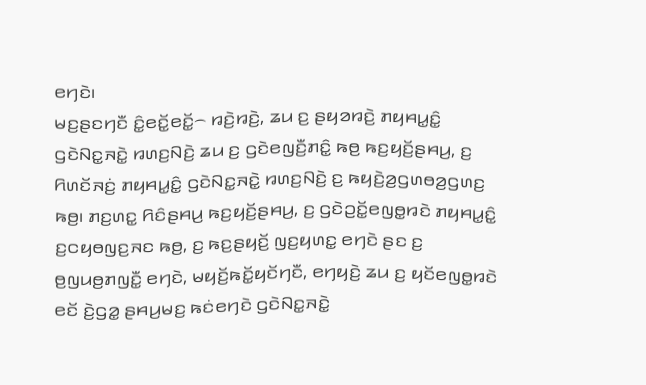ꤕꤚꤢꤧ꤯
ꤗꤢ꤬ꤔꤢꤚꤢꤪ ꤢꤨ꤭ꤕꤢꤩ꤭ꤕꤢꤩ꤭꤮ ꤙꤢꤧ꤬ꤙꤢꤧ꤬, ꤘꤣ ꤢ꤬ ꤔꤟꤤꤙꤢꤧ꤬ ꤊꤟꤌꤣ꤭ꤢꤨ꤭ ꤞꤢꤧꤡꤢ꤭ꤏꤢꤧ꤭ ꤙꤛꤢ꤬ꤡꤢꤧ꤬ ꤘꤣ ꤢ꤬ ꤞꤢꤧꤕꤜꤢꤪ꤬ꤊꤢꤨ꤭ ꤒꤥ꤬ ꤒꤢ꤬ꤟꤢꤩ꤬ꤔꤌꤣ꤬, ꤢ꤬ ꤖꤛꤢꤩꤏꤢꤦ꤬ ꤊꤟꤌꤣ꤭ꤢꤨ꤭ ꤞꤢꤧꤡꤢ꤭ꤏꤢꤧ꤭ ꤙꤛꤢ꤬ꤡꤢꤧ꤬ ꤢ꤬ ꤒꤟꤢꤧ꤬ꤤ꤬ꤞꤛꤥꤤ꤬ꤞꤛꤢ꤬ ꤒꤥ꤬꤯ ꤊꤢ꤬ꤛꤢ꤭ ꤖꤢꤨꤔꤌꤣ꤬ ꤒꤢ꤬ꤟꤢꤩ꤬ꤔꤌꤣ꤬, ꤢ꤬ ꤞꤢꤧꤑꤢꤩ꤭ꤕꤜꤥ꤭ꤙꤢꤧ ꤊꤟꤌꤣ꤭ꤢꤨ꤭ ꤢ꤬ꤍꤟꤥꤜꤢ꤬ꤏꤢ ꤒꤥ꤬, ꤢ꤬ ꤒꤢ꤬ꤔꤟꤢꤩ꤬ ꤜꤢ꤬ꤟꤛꤢ꤭ ꤕꤚꤢꤧ ꤔꤢ ꤢ꤬ ꤥ꤬ꤜꤣꤥ꤬ꤊꤜꤢꤪ꤭ ꤕꤚꤢꤧ, ꤗꤟꤢꤩ꤬ꤒꤢꤩ꤭ꤟꤢꤩꤚꤢꤪ, ꤕꤚꤟꤢꤧ꤬ ꤘꤣ ꤢ꤬ ꤟꤢꤩꤕꤜꤥ꤭ꤙꤢꤧ ꤕꤢꤩ ꤢꤧ꤬ꤞꤤ꤭ ꤔꤌꤣ꤬ꤗꤢ꤬ ꤒꤢꤦꤕꤚꤢꤧ ꤞꤢꤧꤡꤢ꤭ꤏꤢꤧ꤭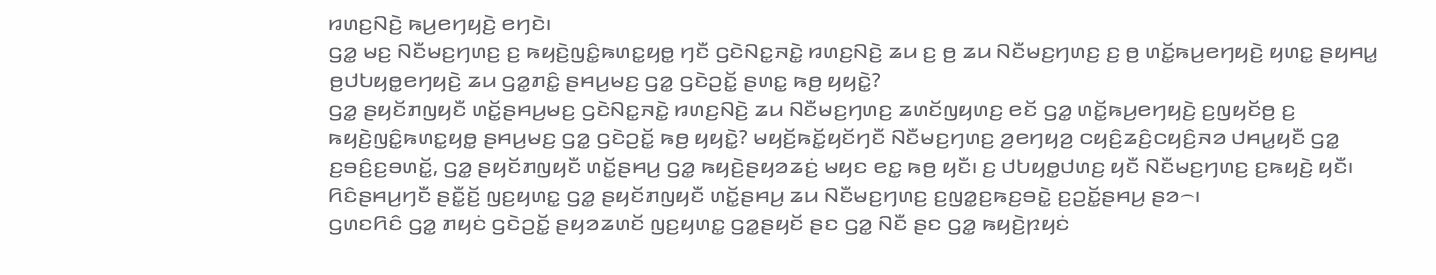ꤙꤛꤢ꤬ꤡꤢꤧ꤬ ꤒꤣ꤬ꤕꤚꤟꤢꤧ꤬ ꤕꤚꤢꤧ꤯
ꤞꤤ꤭ ꤗꤢ꤬ ꤡꤢꤪꤗꤢ꤬ꤚꤛꤢ꤬ ꤢ꤬ ꤒꤟꤢꤧ꤬ꤜꤢꤨ꤭ꤒꤛꤢ꤭ꤟꤥ꤭ ꤚꤢꤪ ꤞꤢꤧꤡꤢ꤭ꤏꤢꤧ꤭ ꤙꤛꤢ꤬ꤡꤢꤧ꤬ ꤘꤣ ꤢ꤬ ꤥ꤬ ꤘꤣ ꤡꤢꤪꤗꤢ꤬ꤚꤛꤢ꤬ ꤢ꤬ ꤥ꤬ ꤛꤢꤩ꤭ꤒꤣ꤬ꤕꤚꤟꤢꤧ꤬ ꤟꤛꤢ꤭ ꤔꤟꤌꤣ꤭ ꤥ꤬ꤓꤝꤟꤥ꤭ꤕꤚꤟꤢꤧ꤬ ꤘꤣ ꤞꤤ꤭ꤊꤢꤨ꤭ ꤔꤌꤣ꤬ꤗꤢ꤬ ꤞꤤ꤭ ꤞꤢꤧꤑꤢꤩ꤭ ꤔꤛꤢ꤭ ꤒꤥ꤬ ꤟꤟꤢꤧ꤭?
ꤞꤤ꤭ ꤔꤟꤢꤩꤊꤜꤟꤢꤪ ꤛꤢꤩ꤭ꤔꤌꤣ꤬ꤗꤢ꤬ ꤞꤢꤧꤡꤢ꤭ꤏꤢꤧ꤭ ꤙꤛꤢ꤬ꤡꤢꤧ꤬ ꤘꤣ ꤡꤢꤪꤗꤢ꤬ꤚꤛꤢ꤬ ꤘꤛꤢꤩꤜꤟꤛꤢ꤬ ꤕꤢꤩ ꤞꤤ꤭ ꤛꤢꤩ꤭ꤒꤣ꤬ꤕꤚꤟꤢꤧ꤬ ꤢ꤬ꤜꤟꤢꤩꤥ꤬ ꤢ꤬ ꤒꤟꤢꤧ꤬ꤜꤢꤨ꤭ꤒꤛꤢ꤭ꤟꤥ꤭ ꤔꤌꤣ꤬ꤗꤢ꤬ ꤞꤤ꤭ ꤞꤢꤧꤑꤢꤩ꤭ ꤒꤥ꤬ ꤟꤟꤢꤧ꤭? ꤗꤟꤢꤩ꤬ꤒꤢꤩ꤭ꤟꤢꤩꤚꤢꤪ ꤡꤢꤪꤗꤢ꤬ꤚꤛꤢ꤬ ꤤ꤬ꤕꤚꤟꤤ꤬ ꤍꤟꤢꤨ꤬ꤘꤢꤨ꤬ꤍꤟꤢꤨ꤬ꤏꤤ ꤓꤌꤣ꤭ꤟꤢꤪ ꤞꤤ꤭ ꤢ꤬ꤋꤢꤨ꤬ꤢ꤬ꤋꤛꤢꤩ꤭, ꤞꤤ꤭ ꤔꤟꤢꤩꤊꤜꤟꤢꤪ ꤛꤢꤩ꤭ꤔꤌꤣ꤬ ꤞꤤ꤭ ꤒꤟꤢꤧ꤬ꤔꤟꤤꤘꤢꤦ꤬ ꤗꤟꤢ ꤕꤢ꤭ ꤒꤥ꤬ ꤟꤢꤪ꤯ ꤢ꤬ ꤓꤝꤟꤥ꤭ꤓꤛꤢ꤬ ꤟꤢꤪ ꤡꤢꤪꤗꤢ꤬ꤚꤛꤢ꤬ ꤢ꤬ꤒꤟꤢꤧ꤬ ꤟꤢꤪ꤯ ꤖꤢꤨꤔꤌꤣ꤬ꤚꤢꤪ ꤔꤢꤪ꤭ꤢꤩ꤬ ꤜꤢ꤬ꤟꤛꤢ꤭ ꤞꤤ꤭ ꤔꤟꤢꤩꤊꤜꤟꤢꤪ ꤛꤢꤩ꤭ꤔꤌꤣ꤬ ꤘꤣ ꤡꤢꤪꤗꤢ꤬ꤚꤛꤢ꤬ ꤢ꤬ꤜꤤ꤭ꤢ꤬ꤒꤢ꤬ꤋꤢꤧ꤭ ꤢ꤬ꤑꤢꤩ꤭ꤔꤌꤣ꤬ ꤔꤤ꤮꤯
ꤞꤛꤢꤖꤢꤨ ꤞꤤ꤭ ꤊꤟꤢꤦ ꤞꤢꤧꤑꤢꤩ꤭ ꤔꤟꤤꤘꤛꤢꤩ ꤜꤢ꤬ꤟꤛꤢ꤭ ꤞꤤ꤭ꤔꤟꤢꤩ ꤔꤢ ꤞꤤ꤭ ꤡꤢꤪ ꤔꤢ ꤞꤤ꤭ ꤒꤟꤢꤧ꤬ꤐꤟꤢꤦ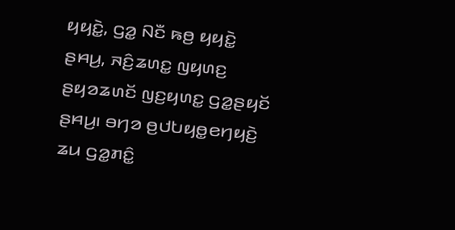ꤟꤟꤢꤧ꤭, ꤞꤤ꤭ ꤡꤢꤪ ꤒꤥ꤬ ꤟꤟꤢꤧ꤭ ꤔꤌꤣ꤬, ꤏꤢꤨ꤬ꤘꤛꤢ꤭ ꤜꤟꤛꤢ꤬ ꤔꤟꤤꤘꤛꤢꤩ ꤜꤢ꤬ꤟꤛꤢ꤭ ꤞꤤ꤭ꤔꤟꤢꤩ ꤔꤌꤣ꤬꤯ ꤋꤚꤤ ꤥ꤬ꤓꤝꤟꤥ꤭ꤕꤚꤟꤢꤧ꤬ ꤘꤣ ꤞꤤ꤭ꤊꤢꤨ꤭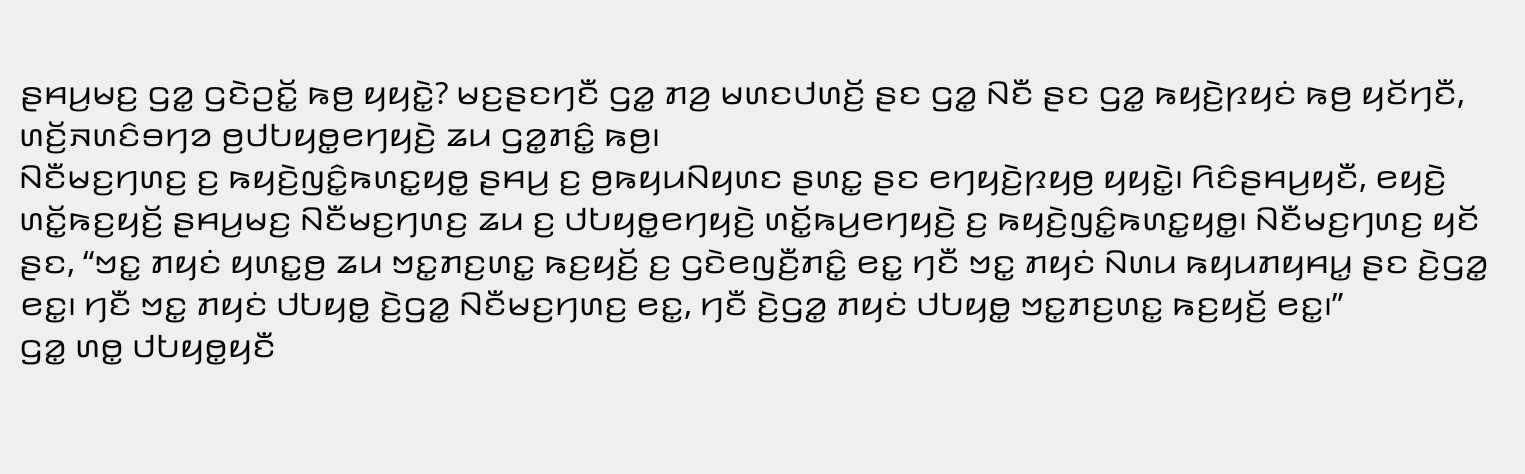ꤔꤌꤣ꤬ꤗꤢ꤬ ꤞꤤ꤭ ꤞꤢꤧꤑꤢꤩ꤭ ꤒꤥ꤬ ꤟꤟꤢꤧ꤭? ꤗꤢ꤬ꤔꤢꤚꤢꤪ ꤞꤤ꤭ ꤊꤤ꤬ ꤗꤛꤢꤓꤛꤢꤩ꤬ ꤔꤢ ꤞꤤ꤭ ꤡꤢꤪ ꤔꤢ ꤞꤤ꤭ ꤒꤟꤢꤧ꤬ꤐꤟꤢꤦ ꤒꤥ꤬ ꤟꤢꤩꤚꤢꤪ, ꤛꤢꤩ꤬ꤏꤛꤢꤨꤋꤚꤤ ꤥ꤬ꤓꤝꤟꤥ꤭ꤕꤚꤟꤢꤧ꤬ ꤘꤣ ꤞꤤ꤭ꤊꤢꤨ꤭ ꤒꤥ꤬꤯
ꤡꤢꤪꤗꤢ꤬ꤚꤛꤢ꤬ ꤢ꤬ ꤒꤟꤢꤧ꤬ꤜꤢꤨ꤭ꤒꤛꤢ꤭ꤟꤥ꤭ ꤔꤌꤣ꤬ ꤢ꤬ ꤥ꤬ꤒꤟꤣꤡꤟꤛꤢ ꤔꤛꤢ꤭ ꤔꤢ ꤕꤚꤟꤢꤧ꤬ꤐꤟꤥ꤬ ꤟꤟꤢꤧ꤭꤯ ꤖꤢꤨꤔꤌꤣ꤬ꤟꤢꤪ, ꤕꤟꤢꤧ꤬ ꤛꤢꤩ꤭ꤒꤢ꤬ꤟꤢꤩ꤬ ꤔꤌꤣ꤬ꤗꤢ꤬ ꤡꤢꤪꤗꤢ꤬ꤚꤛꤢ꤬ ꤘꤣ ꤢ꤬ ꤓꤝꤟꤥ꤭ꤕꤚꤟꤢꤧ꤬ ꤛꤢꤩ꤭ꤒꤣ꤬ꤕꤚꤟꤢꤧ꤬ ꤢ꤬ ꤒꤟꤢꤧ꤬ꤜꤢꤨ꤭ꤒꤛꤢ꤭ꤟꤥ꤭꤯ ꤡꤢꤪꤗꤢ꤬ꤚꤛꤢ꤬ ꤟꤢꤩ ꤔꤢ, “ꤠꤢ꤭ ꤊꤟꤢꤦ ꤟꤛꤢ꤭ꤥ꤬ ꤘꤣ ꤠꤢ꤭ꤊꤢ꤬ꤛꤢ꤭ ꤒꤢ꤬ꤟꤢꤩ꤬ ꤢ꤬ ꤞꤢꤧꤕꤜꤢꤪ꤬ꤊꤢꤨ꤭ ꤕꤢ꤭ ꤚꤢꤪ ꤠꤢ꤭ ꤊꤟꤢꤦ ꤡꤛꤣ ꤒꤟꤣꤊꤟꤌꤣ꤭ ꤔꤢ ꤢꤧ꤬ꤞꤤ꤭ ꤕꤢ꤭꤯ ꤚꤢꤪ ꤠꤢ꤭ ꤊꤟꤢꤦ ꤓꤝꤟꤥ꤭ ꤢꤧ꤬ꤞꤤ꤭ ꤡꤢꤪꤗꤢ꤬ꤚꤛꤢ꤬ ꤕꤢ꤭, ꤚꤢꤪ ꤢꤧ꤬ꤞꤤ꤭ ꤊꤟꤢꤦ ꤓꤝꤟꤥ꤭ ꤠꤢ꤭ꤊꤢ꤬ꤛꤢ꤭ ꤒꤢ꤬ꤟꤢꤩ꤬ ꤕꤢ꤭꤯”
ꤞꤤ꤭ ꤛꤥ꤭ ꤓꤝꤟꤥ꤭ꤟꤢꤪ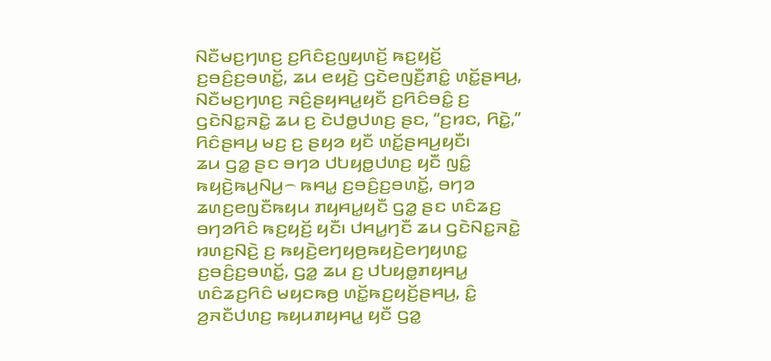ꤡꤢꤪꤗꤢ꤬ꤚꤛꤢ꤬ ꤢ꤬ꤖꤢꤨꤢ꤬ꤜꤟꤛꤢꤩ꤬ ꤒꤢ꤬ꤟꤢꤩ꤬ ꤢ꤬ꤋꤢꤨ꤬ꤢ꤬ꤋꤛꤢꤩ꤭, ꤘꤣ ꤕꤟꤢꤧ꤬ ꤞꤢꤧꤕꤜꤢꤪ꤬ꤊꤢꤨ꤭ ꤛꤢꤩ꤭ꤔꤌꤣ꤬, ꤡꤢꤪꤗꤢ꤬ꤚꤛꤢ꤬ ꤏꤢꤨ꤬ꤔꤟꤌꤣ꤭ꤟꤢꤪ ꤢ꤬ꤖꤢꤨꤋꤢꤨ꤭ ꤢ꤬ ꤞꤢꤧꤡꤢ꤭ꤏꤢꤧ꤭ ꤘꤣ ꤢ꤬ ꤢꤧꤓꤥ꤭ꤓꤛꤢ꤬ ꤔꤢ, “ꤢ꤬ꤙꤢ, ꤖꤢꤧ꤭,” ꤖꤢꤨꤔꤌꤣ꤬ ꤗꤢ꤬ ꤢ꤬ ꤔꤟꤤ ꤟꤢꤪ ꤛꤢꤩ꤭ꤔꤌꤣ꤬ꤟꤢꤪ꤯
ꤘꤣ ꤞꤤ꤭ ꤔꤢ ꤋꤚꤤ ꤓꤝꤟꤥ꤭ꤓꤛꤢ꤬ ꤟꤢꤪ ꤜꤢꤨ꤭ ꤒꤟꤢꤧ꤬ꤒꤣ꤬ꤡꤣ꤬꤮ ꤒꤌꤣ꤭ ꤢ꤬ꤋꤢꤨ꤬ꤢ꤬ꤋꤛꤢꤩ꤭, ꤋꤚꤤ ꤘꤛꤢ꤬ꤕꤜꤢꤪꤒꤟꤣ ꤊꤟꤌꤣ꤭ꤟꤢꤪ ꤞꤤ꤭ ꤔꤢ ꤛꤢꤨꤘꤢ꤬ ꤋꤚꤤꤖꤢꤨ ꤒꤢ꤬ꤟꤢꤩ꤬ ꤟꤢꤪ꤯ ꤓꤌꤣ꤭ꤚꤢꤪ ꤘꤣ ꤞꤢꤧꤡꤢ꤭ꤏꤢꤧ꤭ ꤙꤛꤢ꤬ꤡꤢꤧ꤬ ꤢ꤬ ꤒꤟꤢꤧ꤬ꤕꤚꤟꤥ꤬ꤒꤟꤢꤧ꤬ꤕꤚꤟꤛꤢ꤭ ꤢ꤬ꤋꤢꤨ꤬ꤢ꤬ꤋꤛꤢꤩ꤭, ꤞꤤ꤭ ꤘꤣ ꤢ꤬ ꤓꤝꤟꤥ꤭ꤊꤟꤌꤣ꤭ ꤛꤢꤨꤘꤢ꤬ꤖꤢꤨ ꤗꤟꤢꤒꤥ꤬ ꤛꤢꤩ꤭ꤒꤢ꤬ꤟꤢꤩ꤬ꤔꤌꤣ꤬, ꤢꤨ꤭ ꤤ꤬ꤏꤢꤪꤓꤛꤢ꤬ ꤒꤟꤣꤊꤟꤌꤣ꤭ ꤟꤢꤪ ꤞꤤ꤭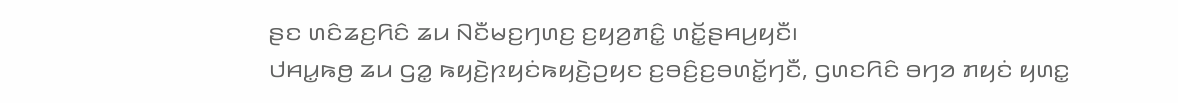ꤔꤢ ꤛꤢꤨꤘꤢ꤬ꤖꤢꤨ ꤘꤣ ꤡꤢꤪꤗꤢ꤬ꤚꤛꤢ꤬ ꤢ꤬ꤟꤤ꤬ꤊꤢꤨ꤭ ꤛꤢꤩ꤭ꤔꤌꤣ꤬ꤟꤢꤪ꤯
ꤓꤌꤣ꤭ꤒꤥ꤬ ꤘꤣ ꤞꤤ꤭ ꤒꤟꤢꤧ꤬ꤐꤟꤢꤦꤒꤟꤢꤧ꤬ꤑꤟꤢ ꤢ꤬ꤋꤢꤨ꤬ꤢ꤬ꤋꤛꤢꤩ꤭ꤚꤢꤪ, ꤞꤛꤢꤖꤢꤨ ꤋꤚꤤ ꤊꤟꤢꤦ ꤟꤛꤢ꤭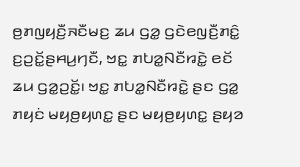ꤥ꤬ꤊꤜꤟꤢꤪ꤬ꤏꤢꤪꤗꤢ꤬ ꤘꤣ ꤞꤤ꤭ ꤞꤢꤧꤕꤜꤢꤪ꤬ꤊꤢꤨ꤭ ꤢ꤬ꤑꤢꤩ꤭ꤔꤌꤣ꤬ꤚꤢꤪ, ꤠꤢ꤭ ꤊꤝꤤ꤭ꤡꤢꤪꤙꤢꤧ꤭ ꤕꤢꤩ ꤘꤣ ꤞꤤ꤭ꤑꤢꤩ꤭꤯ ꤠꤢ꤭ ꤊꤝꤤ꤭ꤡꤢꤪꤙꤢꤧ꤭ ꤔꤢ ꤞꤤ꤭ ꤊꤟꤢꤦ ꤗꤟꤥ꤬ꤟꤛꤢ꤭ ꤔꤢ ꤗꤟꤥ꤬ꤟꤛꤢ꤭ ꤔꤟꤤ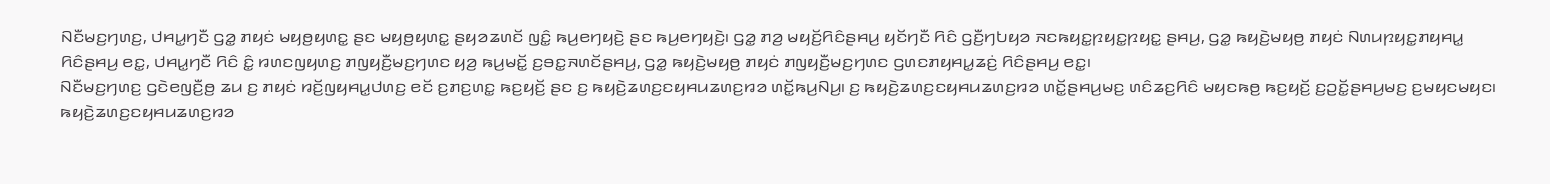ꤡꤢꤪꤗꤢ꤬ꤚꤛꤢ꤬, ꤓꤌꤣ꤭ꤚꤢꤪ ꤞꤤ꤭ ꤊꤟꤢꤦ ꤗꤟꤥ꤬ꤟꤛꤢ꤭ ꤔꤢ ꤗꤟꤥ꤬ꤟꤛꤢ꤭ ꤔꤟꤤꤘꤛꤢꤩ ꤜꤢꤨ꤭ ꤒꤣ꤬ꤕꤚꤟꤢꤧ꤬ ꤔꤢ ꤒꤣ꤬ꤕꤚꤟꤢꤧ꤬꤯ ꤞꤤ꤭ ꤊꤤ꤬ ꤗꤟꤢꤩ꤬ꤖꤢꤨꤔꤌꤣ꤬ ꤟꤢꤩꤚꤢꤪ ꤖꤢꤨ ꤞꤢꤪ꤬ꤚꤝꤟꤤ ꤏꤢꤒꤟꤢ꤭ꤐꤟꤢ꤭ꤐꤟꤢ꤭ ꤔꤌꤣ꤬, ꤞꤤ꤭ ꤒꤟꤢꤧ꤬ꤗꤟꤥ꤬ ꤊꤟꤢꤦ ꤡꤛꤣꤐꤟꤢ꤭ꤊꤟꤌꤣ꤭ ꤖꤢꤨꤔꤌꤣ꤬ ꤕꤢ꤭, ꤓꤌꤣ꤭ꤚꤢꤪ ꤖꤢꤨ ꤢꤨ꤭ ꤙꤛꤢꤜꤟꤛꤢ꤬ ꤊꤜꤟꤢꤪ꤬ꤗꤢ꤬ꤚꤛꤢ ꤟꤤ꤬ ꤒꤣ꤬ꤗꤢꤩ꤭ ꤢ꤬ꤋꤢ꤭ꤏꤛꤢꤩꤔꤌꤣ꤬, ꤞꤤ꤭ ꤒꤟꤢꤧ꤬ꤗꤟꤥ꤬ ꤊꤟꤢꤦ ꤊꤜꤟꤢꤪ꤬ꤗꤢ꤬ꤚꤛꤢ ꤞꤛꤢꤊꤟꤌꤣ꤭ꤘꤢꤦ꤬ ꤖꤢꤨꤔꤌꤣ꤬ ꤕꤢ꤭꤯
ꤡꤢꤪꤗꤢ꤬ꤚꤛꤢ꤬ ꤞꤢꤧꤕꤜꤢꤪ꤬ꤥ꤬ ꤘꤣ ꤢ꤬ ꤊꤟꤢꤦ ꤙꤢꤩ꤬ꤜꤟꤌꤣ꤭ꤓꤛꤢ꤬ ꤕꤢꤩ ꤢ꤬ꤊꤢ꤬ꤛꤢ꤭ ꤒꤢ꤬ꤟꤢꤩ꤬ ꤔꤢ ꤢ꤬ ꤒꤟꤢꤧ꤬ꤘꤛꤢ꤬ꤢꤟꤌꤣꤘꤛꤢ꤬ꤙꤤ ꤛꤢꤩ꤭ꤒꤣ꤬ꤡꤣ꤬꤯ ꤢ꤬ ꤒꤟꤢꤧ꤬ꤘꤛꤢ꤬ꤢꤟꤌꤣꤘꤛꤢ꤬ꤙꤤ ꤛꤢꤩ꤭ꤔꤌꤣ꤬ꤗꤢ꤬ ꤛꤢꤨꤘꤢ꤬ꤖꤢꤨ ꤗꤟꤢꤒꤥ꤬ ꤒꤢ꤬ꤟꤢꤩ꤬ ꤢ꤬ꤑꤢꤩ꤭ꤔꤌꤣ꤬ꤗꤢ꤬ ꤢ꤬ꤗꤟꤢꤗꤟꤢ꤯ ꤒꤟꤢꤧ꤬ꤘꤛꤢ꤬ꤢꤟꤌꤣꤘꤛꤢ꤬ꤙꤤ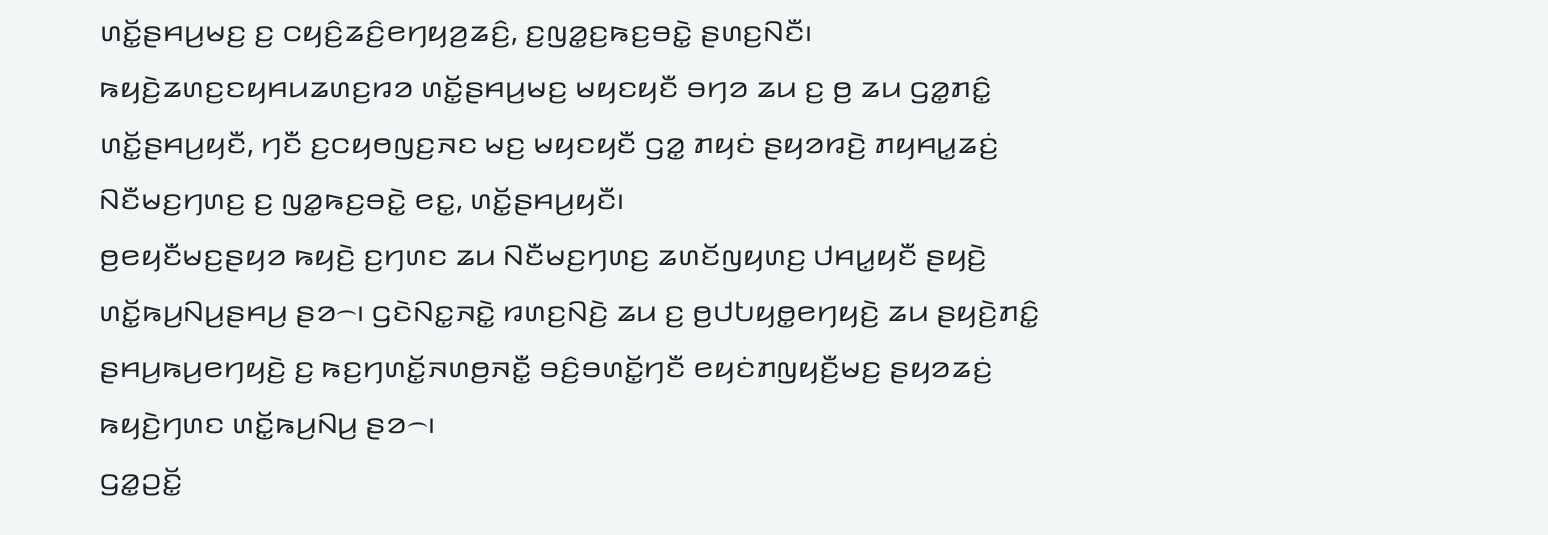ꤛꤢꤩ꤭ꤔꤌꤣ꤬ꤗꤢ꤬ ꤢ꤬ ꤍꤟꤢꤨ꤬ꤘꤢꤨ꤬ꤕꤚꤟꤤ꤬ꤘꤢꤨ꤬, ꤢ꤬ꤜꤤ꤭ꤢ꤬ꤒꤢ꤬ꤋꤢꤧ꤭ ꤔꤛꤢ꤬ꤡꤢꤪ꤯ ꤒꤟꤢꤧ꤬ꤘꤛꤢ꤬ꤢꤟꤌꤣꤘꤛꤢ꤬ꤙꤤ ꤛꤢꤩ꤭ꤔꤌꤣ꤬ꤗꤢ꤬ ꤗꤟꤢꤟꤢꤪ ꤋꤚꤤ ꤘꤣ ꤢ꤬ ꤥ꤬ ꤘꤣ ꤞꤤ꤭ꤊꤢꤨ꤭ ꤛꤢꤩ꤭ꤔꤌꤣ꤬ꤟꤢꤪ, ꤚꤢꤪ ꤢ꤬ꤍꤟꤥꤜꤢ꤬ꤏꤢ ꤗꤢ꤬ ꤗꤟꤢꤟꤢꤪ ꤞꤤ꤭ ꤊꤟꤢꤦ ꤔꤟꤤꤙꤢꤧ꤬ ꤊꤟꤌꤣ꤭ꤘꤢꤦ꤬ ꤡꤢꤪꤗꤢ꤬ꤚꤛꤢ꤬ ꤢ꤬ ꤜꤤ꤭ꤒꤢ꤬ꤋꤢꤧ꤭ ꤕꤢ꤭, ꤛꤢꤩ꤭ꤔꤌꤣ꤬ꤟꤢꤪ꤯
ꤥ꤬ꤕꤟꤢꤪꤗꤢ꤬ꤔꤟꤤ ꤒꤟꤢꤧ꤬ ꤢ꤬ꤚꤛꤢ ꤘꤣ ꤡꤢꤪꤗꤢ꤬ꤚꤛꤢ꤬ ꤘꤛꤢꤩꤜꤟꤛꤢ꤬ ꤓꤌꤣ꤭ꤟꤢꤪ ꤔꤟꤢꤧ꤬ ꤛꤢꤩ꤭ꤒꤣ꤬ꤡꤣ꤬ꤔꤌꤣ꤬ ꤔꤤ꤮꤯ ꤞꤢꤧꤡꤢ꤭ꤏꤢꤧ꤭ ꤙꤛꤢ꤬ꤡꤢꤧ꤬ ꤘꤣ ꤢ꤬ ꤥ꤬ꤓꤝꤟꤥ꤭ꤕꤚꤟꤢꤧ꤬ ꤘꤣ ꤔꤟꤢꤧ꤬ꤊꤢꤨ꤭ ꤔꤌꤣ꤬ꤒꤣ꤬ꤕꤚꤟꤢꤧ꤬ ꤢ꤬ ꤒꤢ꤬ꤚꤛꤢꤩ꤭ꤏꤛꤥ꤬ꤏꤢꤪ꤭ ꤋꤢꤨ꤬ꤋꤛꤢꤩ꤭ꤚꤢꤪ ꤕꤟꤢꤦꤊꤜꤟꤢꤪ꤬ꤗꤢ꤬ ꤔꤟꤤꤘꤢꤦ꤬ ꤒꤟꤢꤧ꤬ꤚꤛꤢ ꤛꤢꤩ꤭ꤒꤣ꤬ꤡꤣ꤬ ꤔꤤ꤮꤯
ꤞꤤ꤭ꤑꤢꤩ꤭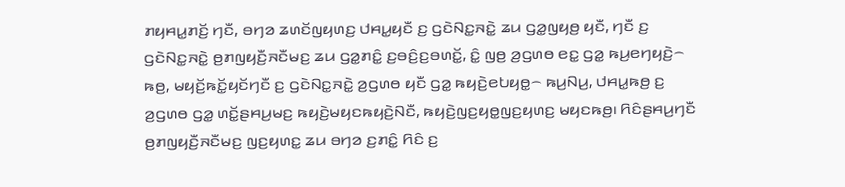ꤊꤟꤌꤣ꤭ꤊꤢꤩ꤬ ꤚꤢꤪ, ꤋꤚꤤ ꤘꤛꤢꤩꤜꤟꤛꤢ꤬ ꤓꤌꤣ꤭ꤟꤢꤪ ꤢ꤬ ꤞꤢꤧꤡꤢ꤭ꤏꤢꤧ꤭ ꤘꤣ ꤞꤤ꤭ꤜꤟꤥ꤬ ꤟꤢꤪ, ꤚꤢꤪ ꤢ꤬ ꤞꤢꤧꤡꤢ꤭ꤏꤢꤧ꤭ ꤥ꤬ꤊꤜꤟꤢꤪ꤬ꤏꤢꤪꤗꤢ꤬ ꤘꤣ ꤞꤤ꤭ꤊꤢꤨ꤭ ꤢ꤬ꤋꤢꤨ꤬ꤢ꤬ꤋꤛꤢꤩ꤭, ꤢꤨ꤭ ꤜꤥ꤬ ꤤ꤬ꤞꤛꤥ ꤕꤢ꤭ ꤞꤤ꤭ ꤒꤣ꤬ꤕꤚꤟꤢꤧ꤬꤮ ꤒꤥ꤬, ꤗꤟꤢꤩ꤬ꤒꤢꤩ꤭ꤟꤢꤩꤚꤢꤪ ꤢ꤬ ꤞꤢꤧꤡꤢ꤭ꤏꤢꤧ꤭ ꤤ꤬ꤞꤛꤥ ꤟꤢꤪ ꤞꤤ꤭ ꤒꤟꤢꤧ꤬ꤕꤝꤟꤥ꤭꤮ ꤒꤣ꤬ꤡꤣ꤬, ꤓꤌꤣ꤭ꤒꤥ꤬ ꤢ꤬ ꤤ꤬ꤞꤛꤥ ꤞꤤ꤭ ꤛꤢꤩ꤭ꤔꤌꤣ꤬ꤗꤢ꤬ ꤒꤟꤢꤧ꤬ꤗꤟꤢꤒꤟꤢꤧ꤬ꤡꤢꤪ, ꤒꤟꤢꤧ꤬ꤜꤢ꤬ꤟꤥ꤭ꤜꤢ꤬ꤟꤛꤢ꤬ ꤗꤟꤢꤒꤥ꤬꤯ ꤖꤢꤨꤔꤌꤣ꤬ꤚꤢꤪ ꤥ꤬ꤊꤜꤟꤢꤪ꤬ꤏꤢꤪꤗꤢ꤬ ꤜꤢ꤬ꤟꤛꤢ꤭ ꤘꤣ ꤋꤚꤤ ꤢ꤬ꤊꤢꤨ꤭ ꤖꤢꤨ ꤢ꤬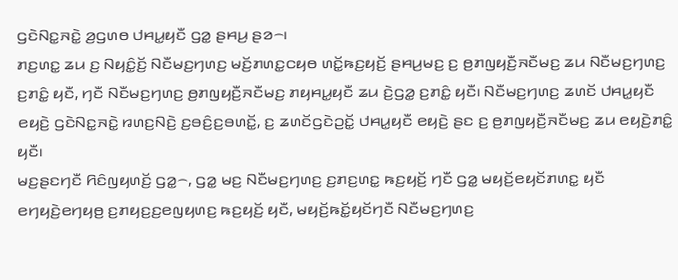ꤞꤢꤧꤡꤢ꤭ꤏꤢꤧ꤭ ꤤ꤬ꤞꤛꤥ ꤓꤌꤣ꤭ꤟꤢꤪ ꤞꤤ꤭ ꤔꤌꤣ꤬ ꤔꤤ꤮꤯
ꤊꤢ꤬ꤛꤢ꤭ ꤘꤣ ꤢ꤬ ꤡꤟꤢꤨ꤭ꤢꤩ꤬ ꤡꤢꤪꤗꤢ꤬ꤚꤛꤢ꤬ ꤗꤢꤩ꤬ꤊꤛꤢ꤭ꤍꤟꤥ ꤛꤢꤩ꤭ꤒꤢ꤬ꤟꤢꤩ꤬ ꤔꤌꤣ꤬ꤗꤢ꤬ ꤢ꤬ ꤥ꤬ꤊꤜꤟꤢꤪ꤬ꤏꤢꤪꤗꤢ꤬ ꤘꤣ ꤡꤢꤪꤗꤢ꤬ꤚꤛꤢ꤬ ꤢ꤬ꤊꤢꤨ꤭ ꤟꤢꤪ, ꤚꤢꤪ ꤡꤢꤪꤗꤢ꤬ꤚꤛꤢ꤬ ꤥ꤬ꤊꤜꤟꤢꤪ꤬ꤏꤢꤪꤗꤢ꤬ ꤊꤟꤌꤣ꤭ꤟꤢꤪ ꤘꤣ ꤢꤧ꤬ꤞꤤ꤭ ꤢ꤬ꤊꤢꤨ꤭ ꤟꤢꤪ꤯ ꤡꤢꤪꤗꤢ꤬ꤚꤛꤢ꤬ ꤘꤛꤢꤩ ꤓꤌꤣ꤭ꤟꤢꤪ ꤕꤟꤢꤧ꤬ ꤞꤢꤧꤡꤢ꤭ꤏꤢꤧ꤭ ꤙꤛꤢ꤬ꤡꤢꤧ꤬ ꤢ꤬ꤋꤢꤨ꤬ꤢ꤬ꤋꤛꤢꤩ꤭, ꤢ꤬ ꤘꤛꤢꤩꤞꤢꤧꤑꤢꤩ꤭ ꤓꤌꤣ꤭ꤟꤢꤪ ꤕꤟꤢꤧ꤬ ꤔꤢ ꤢ꤬ ꤥ꤬ꤊꤜꤟꤢꤪ꤬ꤏꤢꤪꤗꤢ꤬ ꤘꤣ ꤕꤟꤢꤧ꤬ꤊꤢꤨ꤭ ꤟꤢꤪ꤯
ꤗꤢ꤬ꤔꤢꤚꤢꤪ ꤖꤢꤨꤜꤟꤛꤢꤩ꤬ ꤞꤤ꤭꤮, ꤞꤤ꤭ ꤗꤢ꤬ ꤡꤢꤪꤗꤢ꤬ꤚꤛꤢ꤬ ꤢ꤬ꤊꤢ꤬ꤛꤢ꤭ ꤒꤢ꤬ꤟꤢꤩ꤬ ꤚꤢꤪ ꤞꤤ꤭ ꤗꤟꤢꤩ꤬ꤕꤟꤢꤩꤊꤛꤢ꤭ ꤟꤢꤪ ꤕꤚꤟꤢꤧ꤬ꤕꤚꤟꤥ꤬ ꤢ꤬ꤊꤟꤢ꤬ꤢ꤬ꤕꤜꤟꤛꤢ꤬ ꤒꤢ꤬ꤟꤢꤩ꤬ ꤟꤢꤪ, ꤗꤟꤢꤩ꤬ꤒꤢꤩ꤭ꤟꤢꤩꤚꤢꤪ ꤡꤢꤪꤗꤢ꤬ꤚꤛꤢ꤬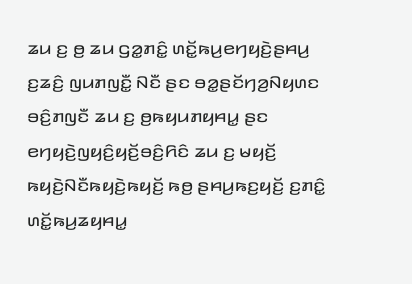ꤘꤣ ꤢ꤬ ꤥ꤬ ꤘꤣ ꤞꤤ꤭ꤊꤢꤨ꤭ ꤛꤢꤩ꤭ꤒꤣ꤬ꤕꤚꤟꤢꤧ꤬ꤔꤌꤣ꤬ ꤢ꤬ꤘꤢꤨ꤬ ꤜꤣꤊꤜꤢꤪ꤭ ꤡꤢꤪ ꤔꤢ ꤋꤤ꤭ꤔꤢꤩꤚꤤ꤬ꤡꤟꤛꤢ ꤋꤢꤨ꤬ꤊꤜꤢꤪ ꤘꤣ ꤢ꤬ ꤥ꤬ꤒꤟꤣꤊꤟꤌꤣ꤭ ꤔꤢ ꤕꤚꤟꤢꤧ꤬ꤜꤟꤢꤨ꤬ꤟꤢꤩ꤬ꤋꤢꤨ꤬ꤖꤢꤨ ꤘꤣ ꤢ꤬ ꤗꤟꤢꤩ꤬ ꤒꤟꤢꤧ꤬ꤡꤢꤪꤒꤟꤢꤧ꤬ꤒꤟꤢꤩ꤬ ꤒꤥ꤬ ꤔꤌꤣ꤬ꤒꤢ꤬ꤟꤢꤩ꤬ ꤢ꤬ꤊꤢꤨ꤭ ꤛꤢꤩ꤭ꤒꤣ꤬ꤘꤟꤌꤣ꤭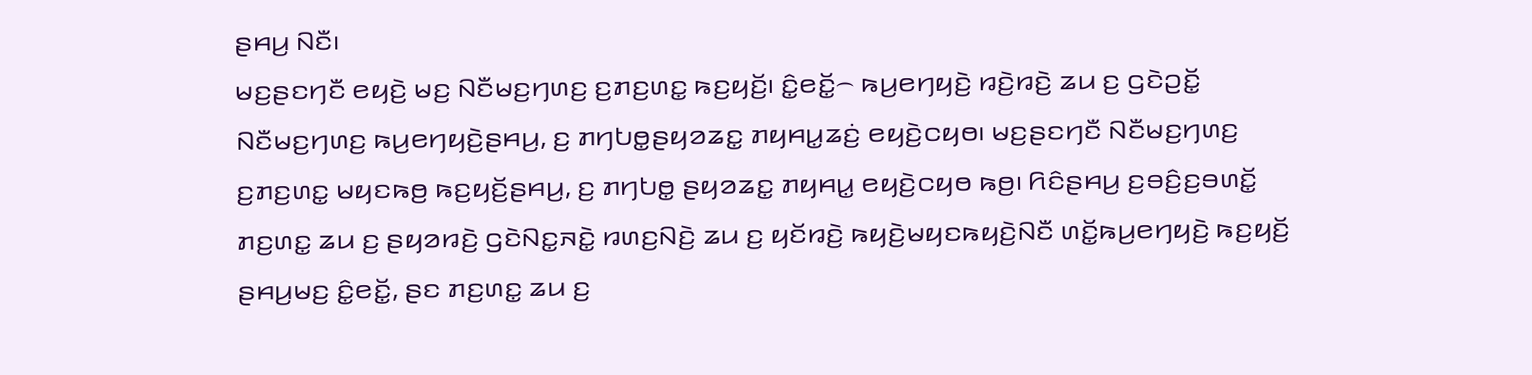ꤔꤌꤣ꤬ ꤡꤢꤪ꤯
ꤗꤢ꤬ꤔꤢꤚꤢꤪ ꤕꤟꤢꤧ꤬ ꤗꤢ꤬ ꤡꤢꤪꤗꤢ꤬ꤚꤛꤢ꤬ ꤢ꤬ꤊꤢ꤬ꤛꤢ꤭ ꤒꤢ꤬ꤟꤢꤩ꤬꤯ ꤢꤨ꤭ꤕꤢꤩ꤭꤮ ꤒꤣ꤬ꤕꤚꤟꤢꤧ꤬ ꤙꤢꤧ꤬ꤙꤢꤧ꤬ ꤘꤣ ꤢ꤬ ꤞꤢꤧꤑꤢꤩ꤭ ꤡꤢꤪꤗꤢ꤬ꤚꤛꤢ꤬ ꤒꤣ꤬ꤕꤚꤟꤢꤧ꤬ꤔꤌꤣ꤬, ꤢ꤬ ꤊꤚꤝꤥ꤭ꤔꤟꤤꤘꤢ꤭ ꤊꤟꤌꤣ꤭ꤘꤢꤦ꤬ ꤕꤟꤢꤧ꤬ꤍꤟꤥ꤯ ꤗꤢ꤬ꤔꤢꤚꤢꤪ ꤡꤢꤪꤗꤢ꤬ꤚꤛꤢ꤬ ꤢ꤬ꤊꤢ꤬ꤛꤢ꤭ ꤗꤟꤢꤒꤥ꤬ ꤒꤢ꤬ꤟꤢꤩ꤬ꤔꤌꤣ꤬, ꤢ꤬ ꤊꤚꤝꤥ꤭ ꤔꤟꤤꤘꤢ꤭ ꤊꤟꤌꤣ꤭ ꤕꤟꤢꤧ꤬ꤍꤟꤥ ꤒꤥ꤬꤯ ꤖꤢꤨꤔꤌꤣ꤬ ꤢ꤬ꤋꤢꤨ꤬ꤢ꤬ꤋꤛꤢꤩ꤭ ꤊꤢ꤬ꤛꤢ꤭ ꤘꤣ ꤢ꤬ ꤔꤟꤤꤙꤢꤧ꤬ ꤞꤢꤧꤡꤢ꤭ꤏꤢꤧ꤭ ꤙꤛꤢ꤬ꤡꤢꤧ꤬ ꤘꤣ ꤢ꤬ ꤟꤢꤩꤙꤢꤧ꤬ ꤒꤟꤢꤧ꤬ꤗꤟꤢꤒꤟꤢꤧ꤬ꤡꤢꤪ ꤛꤢꤩ꤭ꤒꤣ꤬ꤕꤚꤟꤢꤧ꤬ ꤒꤢ꤬ꤟꤢꤩ꤬ ꤔꤌꤣ꤬ꤗꤢ꤬ ꤢꤨ꤭ꤕꤢꤩ꤭, ꤔꤢ ꤊꤢ꤬ꤛꤢ꤭ ꤘꤣ ꤢ꤬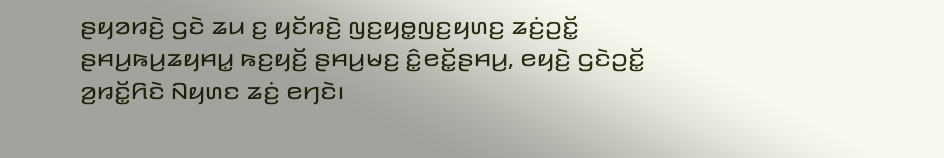ꤔꤟꤤꤙꤢꤧ꤬ ꤞꤢꤧ ꤘꤣ ꤢ꤬ ꤟꤢꤩꤙꤢꤧ꤬ ꤜꤢ꤬ꤟꤥ꤭ꤜꤢ꤬ꤟꤛꤢ꤬ ꤘꤢꤦ꤬ꤑꤢꤩ꤭ ꤔꤌꤣ꤬ꤒꤣ꤬ꤘꤟꤌꤣ꤭ ꤒꤢ꤬ꤟꤢꤩ꤬ ꤔꤌꤣ꤬ꤗꤢ꤬ ꤢꤨ꤭ꤕꤢꤩ꤭ꤔꤌꤣ꤬, ꤕꤟꤢꤧ꤬ ꤞꤢꤧꤑꤢꤩ꤭ ꤤ꤬ꤙꤢꤩ꤭ꤖꤢꤧ ꤡꤟꤛꤢ ꤘꤢꤦ꤬ ꤕꤚꤢꤧ꤯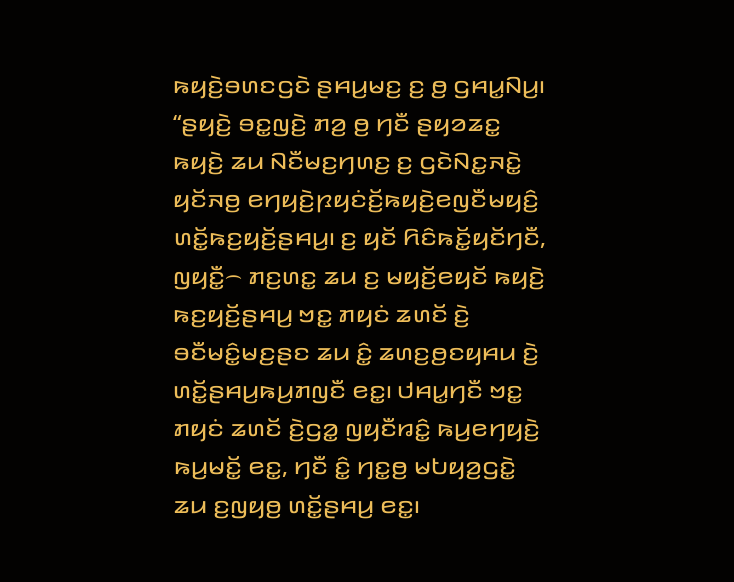ꤒꤟꤢꤧ꤬ꤋꤛꤢꤞꤢꤧ ꤔꤌꤣ꤬ꤗꤢ꤬ ꤢ꤬ ꤥ꤬ ꤞꤌꤣ꤭ꤡꤣ꤬꤯
“ꤔꤟꤢꤧ꤬ ꤋꤢ꤭ꤜꤢꤧ꤬ ꤊꤤ꤬ ꤥ꤬ ꤚꤢꤪ ꤔꤟꤤꤘꤢ꤭ ꤒꤟꤢꤧ꤬ ꤘꤣ ꤡꤢꤪꤗꤢ꤬ꤚꤛꤢ꤬ ꤢ꤬ ꤞꤢꤧꤡꤢ꤭ꤏꤢꤧ꤭ ꤟꤢꤩꤏꤥ꤬ ꤕꤚꤟꤢꤧ꤬ꤐꤟꤢꤦꤢꤩ꤬ꤒꤟꤢꤧ꤬ꤕꤜꤢꤪꤗꤟꤢꤨ꤬ ꤛꤢꤩ꤭ꤒꤢ꤬ꤟꤢꤩ꤬ꤔꤌꤣ꤬꤯ ꤢ꤬ ꤟꤢꤩ ꤖꤢꤨꤒꤢꤩ꤭ꤟꤢꤩꤚꤢꤪ, ꤜꤟꤢꤪ꤭꤮ ꤊꤢ꤬ꤛꤢ꤭ ꤘꤣ ꤢ꤬ ꤗꤟꤢꤩ꤬ꤕꤟꤢꤩ ꤒꤟꤢꤧ꤬ ꤒꤢ꤬ꤟꤢꤩ꤬ꤔꤌꤣ꤬ ꤠꤢ꤭ ꤊꤟꤢꤦ ꤘꤛꤢꤩ ꤢꤧ꤬ ꤋꤢꤪꤗꤢꤨ꤭ꤗꤢ꤬ꤔꤢ ꤘꤣ ꤢꤨ꤭ ꤘꤛꤢ꤬ꤥ꤬ꤢꤟꤌꤣ ꤢꤧ꤬ ꤛꤢꤩ꤭ꤔꤌꤣ꤬ꤒꤣ꤬ꤊꤜꤢꤪ ꤕꤢ꤭꤯ ꤓꤌꤣ꤭ꤚꤢꤪ ꤠꤢ꤭ ꤊꤟꤢꤦ ꤘꤛꤢꤩ ꤢꤧ꤬ꤞꤤ꤭ ꤜꤟꤢꤪꤙꤢꤨ꤭ ꤒꤣ꤬ꤕꤚꤟꤢꤧ꤬ ꤒꤣ꤬ꤗꤢꤩ꤭ ꤕꤢ꤭, ꤚꤢꤪ ꤢꤨ꤭ ꤚꤢ꤭ꤥ꤬ ꤗꤝꤟꤤ꤬ꤞꤢꤧ꤭ ꤘꤣ ꤢ꤬ꤜꤟꤥ꤬ ꤛꤢꤩ꤭ꤔꤌꤣ꤬ ꤕꤢ꤭꤯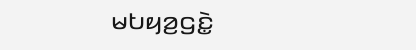ꤗꤝꤟꤤ꤬ꤞꤢꤧ꤭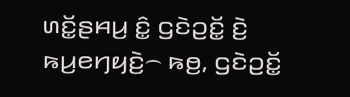ꤛꤢꤩ꤭ꤔꤌꤣ꤬ ꤢꤨ꤭ ꤞꤢꤧꤑꤢꤩ꤭ ꤢꤧ꤬ ꤒꤣ꤬ꤕꤚꤟꤢꤧ꤬꤮ ꤒꤥ꤬, ꤞꤢꤧꤑꤢꤩ꤭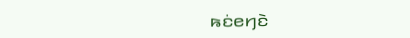ꤒꤢꤦꤕꤚꤢꤧ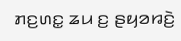ꤊꤢ꤬ꤛꤢ꤭ ꤘꤣ ꤢ꤬ ꤔꤟꤤꤙꤢꤧ꤬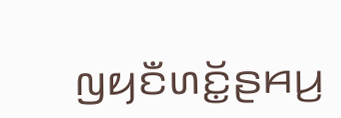ꤜꤟꤢꤪꤛꤢꤩ꤭ꤔꤌꤣ꤬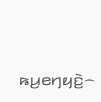ꤒꤣ꤬ꤕꤚꤟꤢꤧ꤬꤮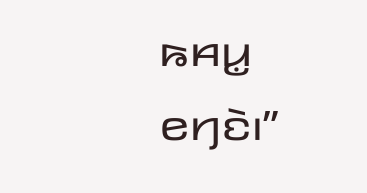ꤒꤌꤣ꤭ ꤕꤚꤢꤧ꤯”